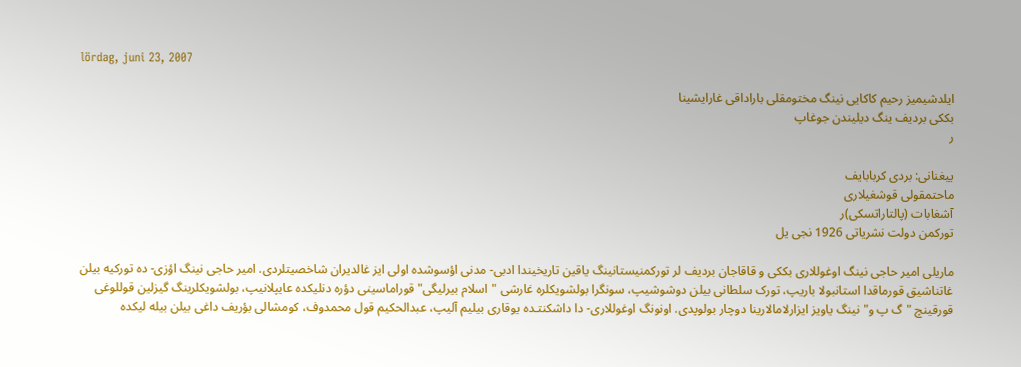lördag, juni 23, 2007

ایلدشیمیز رحیم کاکایی نینگ مختومقلی باراداقی غارایشینا
بککی بردیف ینگ دیلیندن جوغاپ
ر

ییغنانی: بردی کربابایف
ماحتمقولی قوشغیلاری
آشغابات (پالتاراتسکی)ر
تورکمن دولت نشریاتی 1926 نجی یل

ماریلی امیر حاجی نینگ اوغوللاری بککی و قاقاجان بردیف لر تورکمنیستانینگ یاقین تاریخیندا ادبی- مدنی اؤسوشده اولی ایز غالدیران شاخصیتلردی. امیر حاجی نینگ اؤزی- ده تورکیه بیلن غاتناشیق قورماقدا استانبولا باریپ، تورک سلطانی بیلن دوشوشیپ، سونگرا بولشویکلره غارشی "اسلام بیرلیگی" قوراماسینی دؤره دنلیکده عایپلانیپ، بولشویکلرینگ گیزلین قوللوغی قورقینچ "گ پ و" نینگ یاویز ایزارلامالارینا دوچار بولوپدی. اونونگ اوغوللاری- دا داشکنتـده یوقاری بیلیم آلیپ، عبدالحکیم قول محمدوف، کومشالی بؤریف داغی بیلن بیله لیکده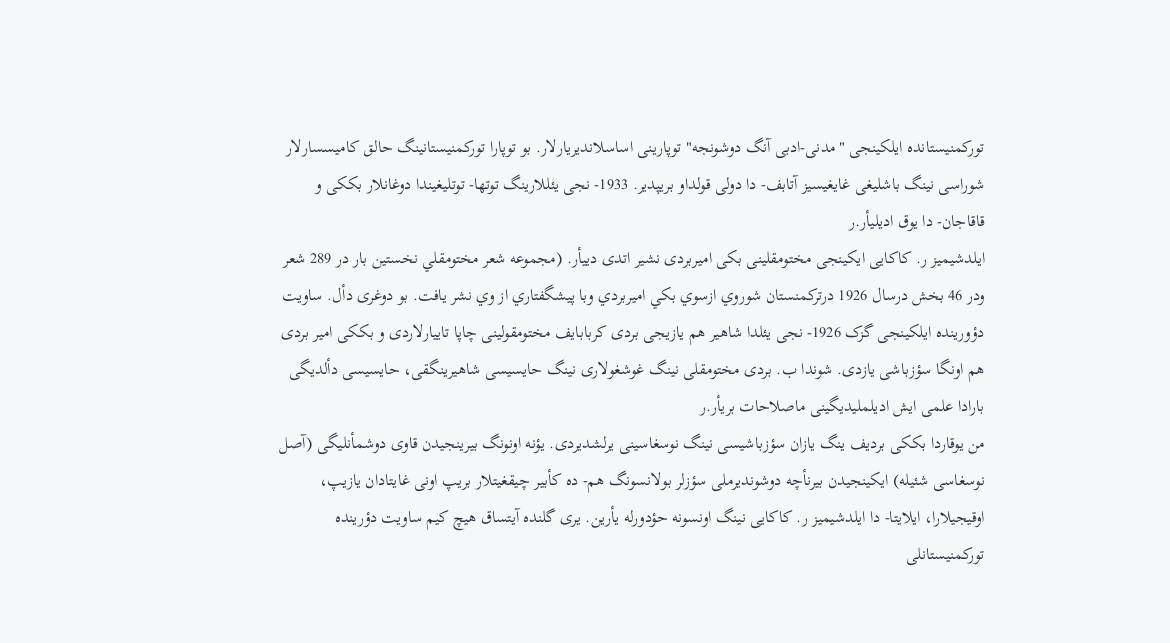تورکمنیستانده ایلکینجی "مدنی-ادبی آنگ دوشونجه" توپارینی اساسلاندیریارلار. بو توپارا تورکمنیستانینگ حالق کامیسسارلار شوراسی نینگ باشلیغی غایغیسیز آتابف- دا دولی قولداو بریپدیر. 1933- نجی یئللارینگ توتها- توتلیغیندا دوغانلار بککی و قاقاجان- دا یوق ادیلیأر.ر
ایلدشیمیز ر. کاکایی ایکینجی مختومقلینی بکی امیربردی نشیر اتدی دییأر. (مجموعه شعر مختومقلي نخستين بار در 289 شعر ودر 46 بخش درسال 1926 درترکمنستان شوروي ازسوي بکي اميربردي وبا پيشگفتاري از وي نشر يافت. بو دوغری دأل. ساویت دؤورینده ایلکینجی گزک 1926- نجی یئلدا شاهیر هم یازیجی بردی کربابایف مختومقولینی چاپا تاییارلاردی و بککی امیر بردی هم اونگا سؤزباشی یازدی. شوندا ب. بردی مختومقلی نینگ غوشغولاری نینگ حایسیسی شاهیرینگقی، حایسیسی دألدیگی بارادا علمی ایش ادیلملیدیگینی ماصلاحات بریأر.ر
من یوقاردا بککی بردیف ینگ یازان سؤزباشیسی نینگ نوسغاسینی یرلشدیردی. یؤنه اونونگ بیرینجیدن قاوی دوشمأنلیگی (آصل نوسغاسی شئیله) ایکینجیدن بیرنأچه دوشوندیرملی سؤزلر بولانسونگ هم- ده کأبیر چیقغیتلار بریپ اونی غایتادان یازیپ، اوقیجیلارا، ایلایتا- دا ایلدشیمیز ر. کاکایی نینگ اونسونه حؤدورله یأرین. یری گلنده آیتساق هیچ کیم ساویت دؤرینده تورکمنیستانلی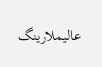عالیملارینگ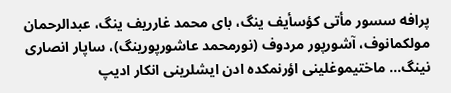پرافه سسور مأتی کؤسأیف ینگ، بای محمد غارریف ینگ، عبدالرحمان مولکمانوف، آشورپور مردوف (نورمحمد عاشورپورینگ)، ساپار انصاری نینگ... ماختیموغلینی اؤرنمکده ادن ایشلرینی انکار ادیپ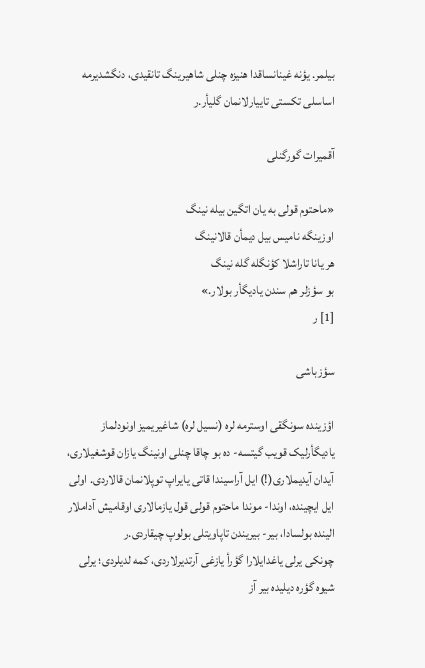بیلمر. یؤنه غینانساقدا هنیزه چنلی شاهیرینگ تانقیدی، دنگشدیرمه اساسلی تکستی تاییارلانمان گلیأر.ر

آقمیرات گورگنلی

«ماحتوم قولی به یان اتگین بیله نینگ
اوزینگه نامیس بیل دیمأن قالانینگ
هر یانا تاراشلا کؤنگله گله نینگ
بو سؤزلر هم سندن یادیگأر بولار.»
[1] ر

سؤزباشی

اؤزینده سونگقی اوسترمه لره (نسیل لره) شاغیریمیز اونودلماز یادیگأرلیک قویب گیتسه- ده بو چاقا چنلی اونینگ یازان قوشغیلاری، آیدان آیدیملاری(!) ایل آراسیندا قاتی یایراپ توپلانمان قالاردی. اولی ایل ایچینده، اوندا- موندا ماحتوم قولی قول یازمالاری اوقامیش آداملار الینده بولسادا، بیر- بیریندن تاپاویتلی بولوپ چیقاردی.ر
چونکی یرلی یاغدایلارا گؤرأ یازغی آرتدیرلاردی، کمه لدیلردی؛ یرلی شیوه گؤره دیلیده بیر آز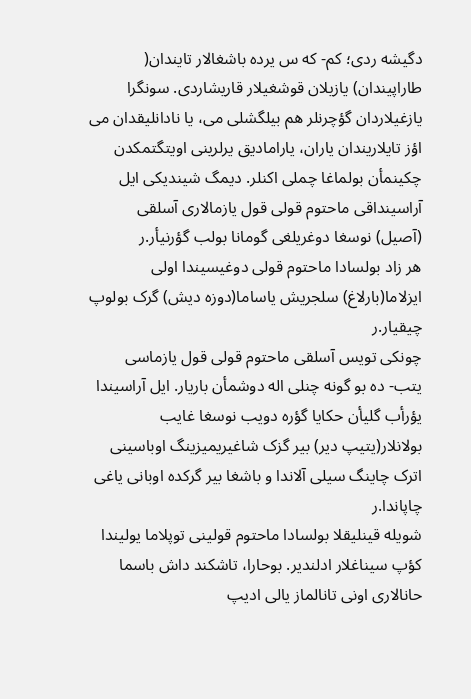دگیشه ردی؛ کم- که س یرده باشغالار تایندان( طاراپیندان) یازیلان قوشغیلار قاریشاردی. سونگرا یازغیلاردان گؤچرنلر هم بیلگشلی می، یا نادانلیقدان می اؤز تایلاریندان یاران، یارامادیق یرلرینی اویتگتمکدن چکینمأن بولماغا چملی اکنلر. دیمگ شیندیکی ایل آراسینداقی ماحتوم قولی قول یازمالاری آسلقی (آصیل) نوسغا دوغریلغی گومانا بولب گؤرنیأر.ر
هر زاد بولسادا ماحتوم قولی دوغیسیندا اولی ایزلاما(بارلاغ) سلجریش یاساما(دوزه دیش) گرک بولوپ چیقیار.ر
چونکی تویس آسلقی ماحتوم قولی قول یازماسی یتب- ده بو گونه چنلی اله دوشمأن باریار. ایل آراسیندا یؤرأب گلیأن حکایا گؤره دویب نوسغا غایب بولانلار(یتیپ دیر) بیر گزک شاغیریمیزینگ اوباسینی اترک چاینگ سیلی آلاندا و باشغا بیر گرکده اوبانی یاغی چاپاندا.ر
شویله قینلیقلا بولسادا ماحتوم قولینی توپلاما یولیندا کؤپ سیناغلار ادلندیر. بوحارا، تاشکند داش باسما حانالاری اونی تانالماز یالی ادیپ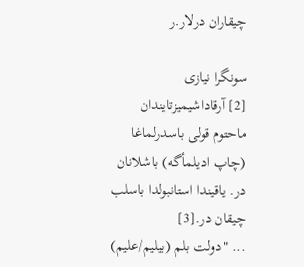چیقاران درلار.ر

سونگرا نیازی
[2] آرقاداشیمیزتایندان ماحتوم قولی باسدرلماغا (چاپ ادیلمأگه) باشلانان در. یاقیندا استانبولدا باسلب چیقان در.[3]
... "دولت بلم (بیلیم/علیم)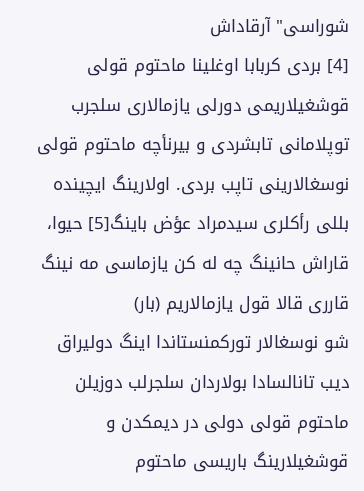شوراسی" آرقاداش
[4] بردی کربابا اوغلینا ماحتوم قولی قوشغیلاریمی دورلی یازمالاری سلجرب توپلامانی تابشردی و بیرنأچه ماحتوم قولی نوسغالارینی تاپب بردی. اولارینگ ایچینده بللی رأکلری سیدمراد عؤض باینگ[5] حیوا، قاراش حانینگ چه له کن یازماسی مه نینگ قارری قالا قول یازمالاریم (بار)
شو نوسغالار تورکمنستاندا اینگ دولیراق دیب تانالسادا بولاردان سلجرلب دوزیلن ماحتوم قولی دولی در دیمکدن و قوشغیلارینگ باریسی ماحتوم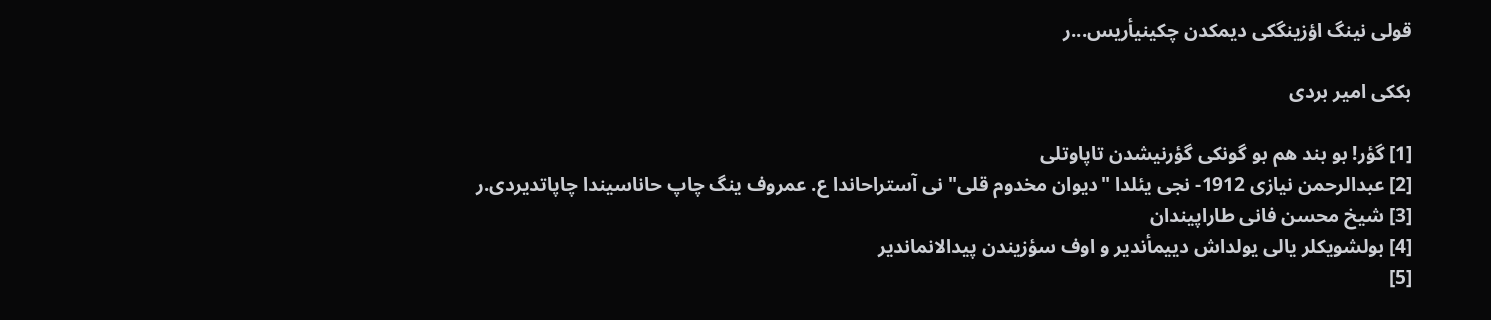قولی نینگ اؤزینگکی دیمکدن چکینیأریس...ر

بککی امیر بردی

[1] گؤر! بو بند هم بو گونکی گؤرنیشدن تاپاوتلی
[2] عبدالرحمن نیازی 1912- نجی یئلدا "دیوان مخدوم قلی" نی آستراحاندا ع. عمروف ینگ چاپ حاناسیندا چاپاتدیردی.ر
[3] شیخ محسن فانی طاراپیندان
[4] بولشویکلر یالی یولداش دییمأندیر و اوف سؤزیندن پیدالانماندیر
[5]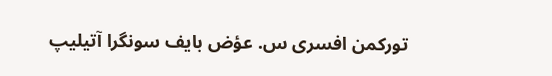تورکمن افسری س. عؤض بایف سونگرا آتیلیپ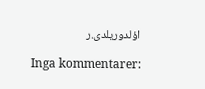اؤلدوریلدی.ر

Inga kommentarer: